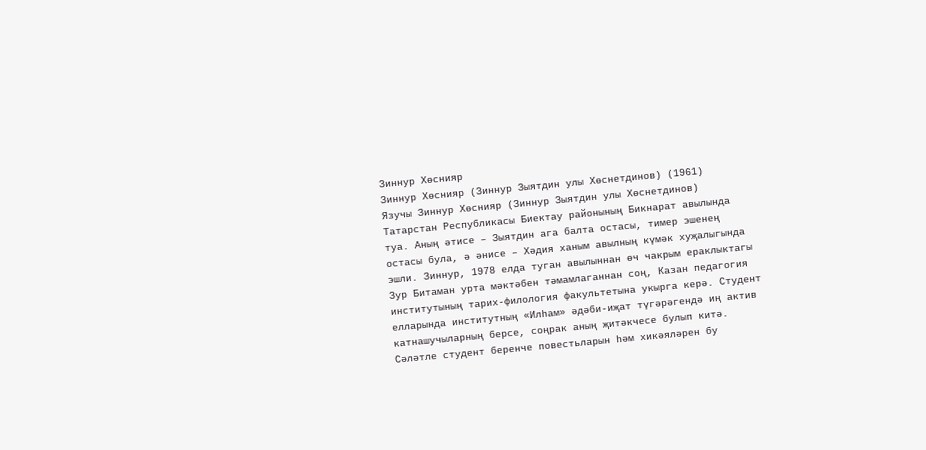Зиннур Хөснияр
Зиннур Хөснияр (Зиннур Зыятдин улы Хөснетдинов) (1961)
Язучы Зиннур Хөснияр (Зиннур Зыятдин улы Хөснетдинов) Татарстан Республикасы Биектау районының Бикнарат авылында туа. Аның әтисе – Зыятдин ага балта остасы, тимер эшенең остасы була, ә әнисе – Хәдия ханым авылның күмәк хуҗалыгында эшли. Зиннур, 1978 елда туган авылыннан өч чакрым ераклыктагы Зур Битаман урта мәктәбен тәмамлаганнан соң, Казан педагогия институтының тарих-филология факультетына укырга керә. Студент елларында институтның «Илһам» әдәби-иҗат түгәрәгендә иң актив катнашучыларның берсе, соңрак аның җитәкчесе булып китә.
Сәләтле студент беренче повестьларын һәм хикәяләрен бу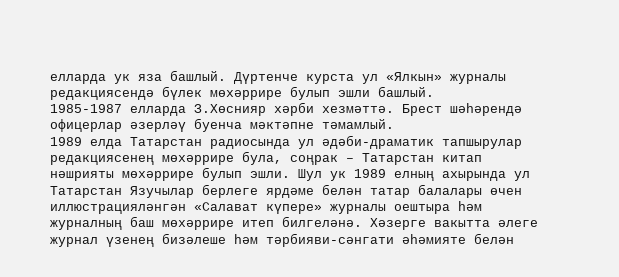елларда ук яза башлый. Дүртенче курста ул «Ялкын» журналы редакциясендә бүлек мөхәррире булып эшли башлый.
1985-1987 елларда З.Хөснияр хәрби хезмәттә. Брест шәһәрендә офицерлар әзерләү буенча мәктәпне тәмамлый.
1989 елда Татарстан радиосында ул әдәби-драматик тапшырулар редакциясенең мөхәррире була, соңрак – Татарстан китап нәшрияты мөхәррире булып эшли. Шул ук 1989 елның ахырында ул Татарстан Язучылар берлеге ярдәме белән татар балалары өчен иллюстрацияләнгән «Салават күпере» журналы оештыра һәм журналның баш мөхәррире итеп билгеләнә. Хәзерге вакытта әлеге журнал үзенең бизәлеше һәм тәрбияви-сәнгати әһәмияте белән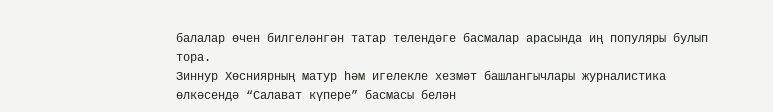балалар өчен билгеләнгән татар телендәге басмалар арасында иң популяры булып тора.
Зиннур Хөсниярның матур һәм игелекле хезмәт башлангычлары журналистика өлкәсендә “Салават күпере” басмасы белән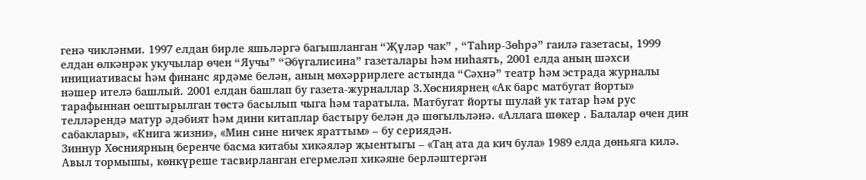генә чикләнми. 1997 елдан бирле яшьләргә багышланган “Җүләр чак” , “Таһир-Зөһрә” гаилә газетасы, 1999 елдан өлкәнрәк укучылар өчен “Яучы” “Әбүгалисина” газеталары һәм ниһаять, 2001 елда аның шәхси инициативасы һәм финанс ярдәме белән, аның мөхәррирлеге астында “Сәхнә” театр һәм эстрада журналы нәшер ителә башлый. 2001 елдан башлап бу газета-журналлар 3.Хөсниярнең «Ак барс матбугат йорты» тарафыннан оештырылган төстә басылып чыга һәм таратыла. Матбугат йорты шулай ук татар һәм рус телләрендә матур әдәбият һәм дини китаплар бастыру белән дә шөгыльләнә. «Аллага шөкер . Балалар өчен дин сабаклары», «Книга жизни», «Мин сине ничек яраттым» – бу сериядән.
Зиннур Хөсниярның беренче басма китабы хикәяләр җыентыгы – «Таң ата да кич була» 1989 елда дөньяга килә. Авыл тормышы, көнкүреше тасвирланган егермеләп хикәяне берләштергән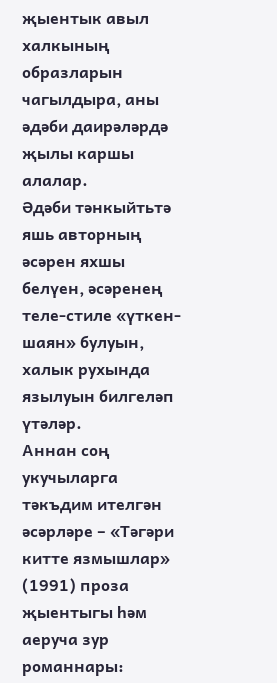җыентык авыл халкының образларын чагылдыра, аны әдәби даирәләрдә җылы каршы алалар.
Әдәби тәнкыйтьтә яшь авторның әсәрен яхшы белүен, әсәренең теле-стиле «үткен-шаян» булуын, халык рухында язылуын билгеләп үтәләр.
Аннан соң укучыларга тәкъдим ителгән әсәрләре – «Тәгәри китте язмышлар» (1991) проза җыентыгы һәм аеруча зур романнары: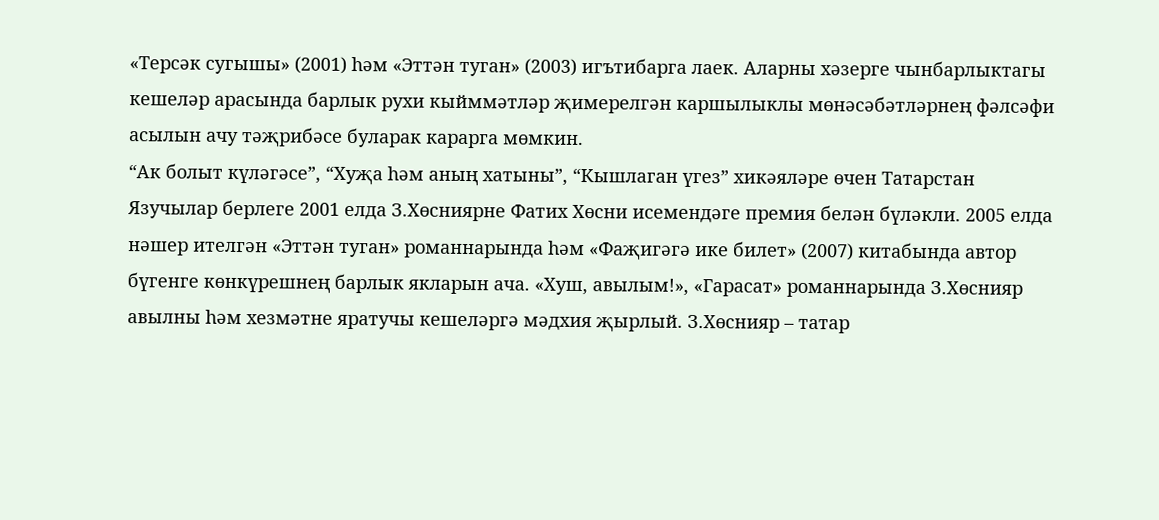«Терсәк сугышы» (2001) һәм «Эттән туган» (2003) игътибарга лаек. Аларны хәзерге чынбарлыктагы кешеләр арасында барлык рухи кыйммәтләр җимерелгән каршылыклы мөнәсәбәтләрнең фәлсәфи асылын ачу тәҗрибәсе буларак карарга мөмкин.
“Ак болыт күләгәсе”, “Хуҗа һәм аның хатыны”, “Кышлаган үгез” хикәяләре өчен Татарстан Язучылар берлеге 2001 елда З.Хөсниярне Фатих Хөсни исемендәге премия белән бүләкли. 2005 елда нәшер ителгән «Эттән туган» романнарында һәм «Фаҗигәгә ике билет» (2007) китабында автор бүгенге көнкүрешнең барлык якларын ача. «Хуш, авылым!», «Гарасат» романнарында З.Хөснияр авылны һәм хезмәтне яратучы кешеләргә мәдхия җырлый. З.Хөснияр – татар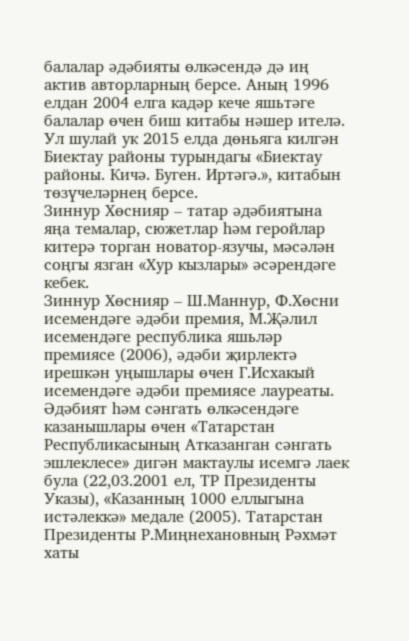балалар әдәбияты өлкәсендә дә иң актив авторларның берсе. Аның 1996 елдан 2004 елга кадәр кече яшьтәге балалар өчен биш китабы нәшер ителә. Ул шулай ук 2015 елда дөньяга килгән Биектау районы турындагы «Биектау районы. Кичә. Буген. Иртәгә.», китабын төзүчеләрнең берсе.
Зиннур Хөснияр – татар әдәбиятына яңа темалар, сюжетлар һәм геройлар китерә торган новатор-язучы, мәсәлән соңгы язган «Хур кызлары» әсәрендәге кебек.
Зиннур Хөснияр – Ш.Маннур, Ф.Хөсни исемендәге әдәби премия, М.Җәлил исемендәге республика яшьләр премиясе (2006), әдәби җирлектә ирешкән уңышлары өчен Г.Исхакый исемендәге әдәби премиясе лауреаты.
Әдәбият һәм сәнгать өлкәсендәге казанышлары өчен «Татарстан Республикасының Атказанган сәнгать эшлеклесе» дигән мактаулы исемгә лаек була (22,03.2001 ел, ТР Президенты Указы), «Казанның 1000 еллыгына истәлеккә» медале (2005). Татарстан Президенты Р.Миңнехановның Рәхмәт хаты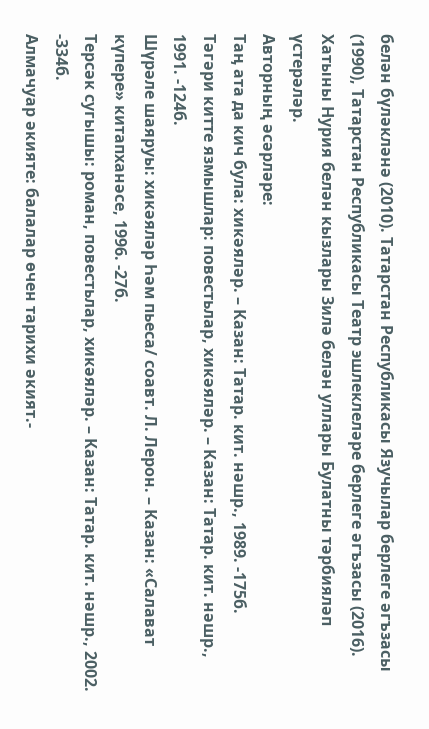белән бүләкләнә (2010). Татарстан Республикасы Язучылар берлеге әгъзасы (1990), Татарстан Республикасы Театр эшлеклеләре берлеге әгъзасы (2016).
Хатыны Нурия белән кызлары Зилә белән уллары Булатны тәрбияләп үстерәләр.
Авторның әсәрләре:
Таӊ ата да кич була: хикәяләр. – Казан: Татар. кит. нәшр., 1989. -175б.
Тәгәри китте язмышлар: повестьлар, хикәяләр. – Казан: Татар. кит. нәшр., 1991. -124б.
Шүрәле шаяруы: хикәяләр Һәм пьеса/ соавт. Л. Лерон. – Казан: «Салават күпере» китапханәсе, 1996. -27б.
Терсәк сугышы: роман, повестьлар, хикәяләр. – Казан: Татар. кит. нәшр., 2002. -334б.
Алмачуар әкияте: балалар өчен тарихи әкият.-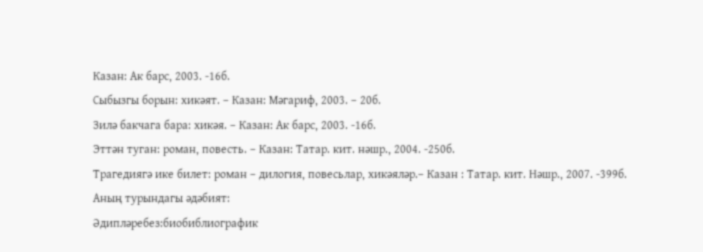Казан: Ак барс, 2003. -16б.
Сыбызгы борын: хикәят. – Казан: Мәгариф, 2003. – 20б.
Зилә бакчага бара: хикәя. – Казан: Ак барс, 2003. -16б.
Эттән туган: роман, повесть. – Казан: Татар. кит. нәшр., 2004. -250б.
Трагедиягә ике билет: роман – дилогия, повесьлар, хикәяләр.– Казан : Татар. кит. Нәшр., 2007. -399б.
Аның турындагы әдәбият:
Әдипләребез:биобиблиографик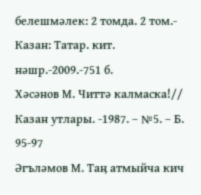белешмәлек: 2 томда. 2 том.- Казан: Татар. кит. нәшр.-2009.-751 б.
Хәсәнов М. Читтә калмаска!// Казан утлары. -1987. – №5. – Б. 95-97
Әгъләмов М. Таӊ атмыйча кич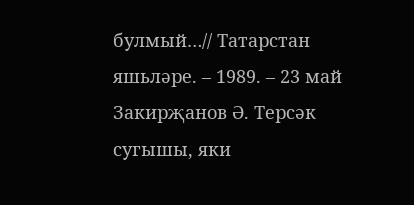булмый…// Татарстан яшьләре. – 1989. – 23 май
Закирҗанов Ә. Терсәк сугышы, яки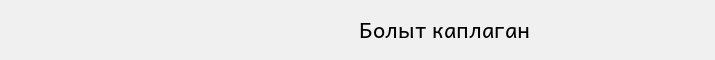Болыт каплаган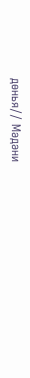дөнья// Мәдәни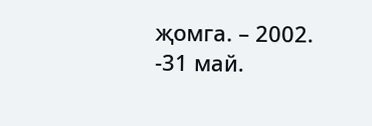җомга. – 2002. -31 май.